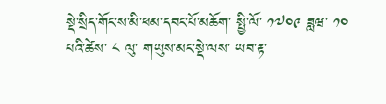སྡེ་སྲིད་གོང་ས་མི་ཕམ་དབང་པོ་མཆོག་ སྤྱི་ལོ་ ༡༧༠༩ ཟླཝ་ ༡༠ པའི་ཚེས་ ༨ ལུ་ གཡུས་མང་སྡེ་ལས་ ཡབ་རྟ་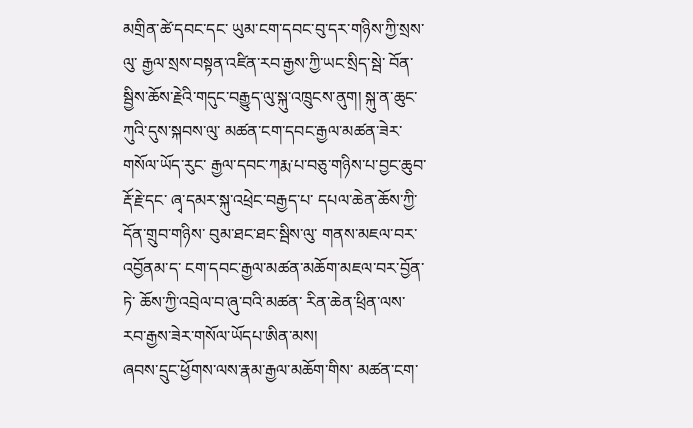མགྲིན་ཚེ་དབང་དང་ ཡུམ་ངག་དབང་བུ་དར་གཉིས་ཀྱི་སྲས་ལུ་ རྒྱལ་སྲས་བསྟན་འཛིན་རབ་རྒྱས་ཀྱི་ཡང་སྲིད་སྦེ་ བོན་སྦྱིས་ཆོས་རྗེའི་གདུང་བརྒྱུད་ལུ་སྐུ་འཁྲུངས་ནུག། སྐུ་ན་ཆུང་ཀུའི་དུས་སྐབས་ལུ་ མཚན་ངག་དབང་རྒྱལ་མཚན་ཟེར་གསོལ་ཡོད་རུང་ རྒྱལ་དབང་ཀརྨ་པ་བཅུ་གཉིས་པ་བྱང་ཆུབ་རྡོ་རྗེ་དང་ ཞྭ་དམར་སྐུ་འཕྲེང་བརྒྱད་པ་ དཔལ་ཆེན་ཆོས་ཀྱི་དོན་གྲུབ་གཉིས་ བུམ་ཐང་ཐང་སྦིས་ལུ་ གནས་མཇལ་བར་འབྱོནམ་ད་ ངག་དབང་རྒྱལ་མཚན་མཆོག་མཇལ་བར་བྱོན་ཏེ་ ཆོས་ཀྱི་འབྲེལ་བ་ཞུ་བའི་མཚན་ རིན་ཆེན་ཕྲིན་ལས་རབ་རྒྱས་ཟེར་གསོལ་ཡོདཔ་ཨིན་མས།
ཞབས་དྲུང་ཕྱོགས་ལས་རྣམ་རྒྱལ་མཆོག་གིས་ མཚན་ངག་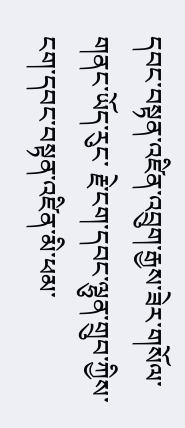དབང་བསྟན་འཛིན་འབྲུག་རྒྱས་ཟེར་གསོལ་གནང་ཡོད་རུང་ རྗེ་ངག་དབང་ལྷུན་གྲུབ་ཀྱིས་ ངག་དབང་བསྟན་འཛིན་མི་ཕམ་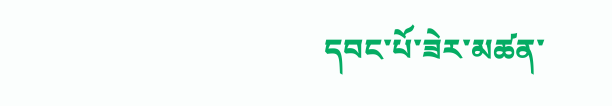དབང་པོ་ཟེར་མཚན་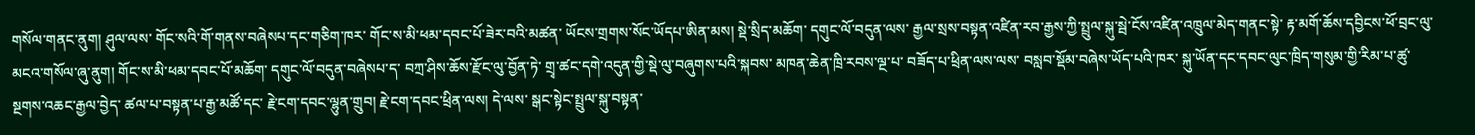གསོལ་གནང་ནུག། ཤུལ་ལས་ གོང་སའི་གོ་གནས་བཞེསཔ་དང་གཅིག་ཁར་ གོང་ས་མི་ཕམ་དབང་པོ་ཟེར་བའི་མཚན་ ཡོངས་གྲགས་སོང་ཡོདཔ་ཨིན་མས། སྡེ་སྲིད་མཆོག་ དགུང་ལོ་བདུན་ལས་ རྒྱལ་སྲས་བསྟན་འཛིན་རབ་རྒྱས་ཀྱི་སྤྲུལ་སྐུ་སྦེ་ངོས་འཛིན་འཁྲུལ་མེད་གནང་སྟེ་ རྟ་མགོ་ཆོས་དབྱིངས་ཕོ་བྲང་ལུ་མངའ་གསོལ་ཞུ་ནུག། གོང་ས་མི་ཕམ་དབང་པོ་མཆོག་ དགུང་ལོ་བདུན་བཞེསཔ་ད་ བཀྲ་ཤིས་ཆོས་རྫོང་ལུ་བྱོན་ཏེ་ གྲྭ་ཚང་དགེ་འདུན་གྱི་སྡེ་ལུ་བཞུགས་པའི་སྐབས་ མཁན་ཆེན་ཁྲི་རབས་ལྔ་པ་ བཟོད་པ་ཕྲིན་ལས་ལས་ བསླབ་སྡོམ་བཞེས་ཡོད་པའི་ཁར་ སྐུ་ཡོན་དང་དབང་ལུང་ཁྲིད་གསུམ་གྱི་རིམ་པ་ཚུ་ སྔགས་འཆང་རྒྱལ་བྱེད་ ཚལ་པ་བསྟན་པ་རྒྱ་མཚོ་དང་ རྗེ་ངག་དབང་ལྷུན་གྲུབ། རྗེ་ངག་དབང་ཕྲིན་ལས། དེ་ལས་ སྒང་སྟེང་སྤྲུལ་སྐུ་བསྟན་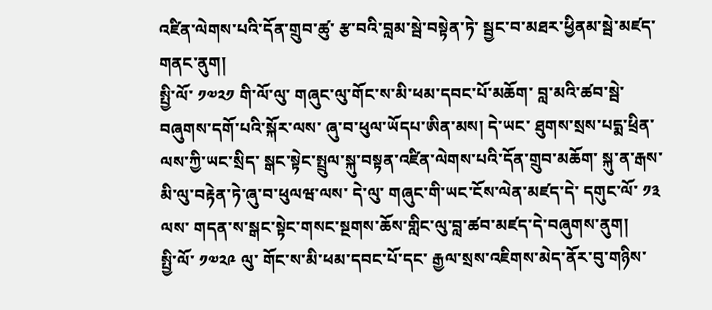འཛིན་ལེགས་པའི་དོན་གྲུབ་ཚུ་ རྩ་བའི་བླམ་སྦེ་བསྟེན་ཏེ་ སྦྱང་བ་མཐར་ཕྱིནམ་སྦེ་མཛད་གནང་ནུག།
སྤྱི་ལོ་ ༡༧༢༡ གི་ལོ་ལུ་ གཞུང་ལུ་གོང་ས་མི་ཕམ་དབང་པོ་མཆོག་ བླ་མའི་ཚབ་སྦེ་བཞུགས་དགོ་པའི་སྐོར་ལས་ ཞུ་བ་ཕུལ་ཡོདཔ་ཨིན་མས། དེ་ཡང་ ཐུགས་སྲས་པདྨ་ཕྲིན་ལས་ཀྱི་ཡང་སྲིད་ སྒང་སྟེང་སྤྲུལ་སྐུ་བསྟན་འཛིན་ལེགས་པའི་དོན་གྲུབ་མཆོག་ སྐུ་ན་རྒས་མི་ལུ་བརྟེན་ཏེ་ཞུ་བ་ཕུལཝ་ལས་ དེ་ལུ་ གཞུང་གི་ཡང་ངོས་ལེན་མཛད་དེ་ དགུང་ལོ་ ༡༣ ལས་ གདན་ས་སྒང་སྟེང་གསང་སྔགས་ཆོས་གླིང་ལུ་བླ་ཚབ་མཛད་དེ་བཞུགས་ནུག།
སྤྱི་ལོ་ ༡༧༢༩ ལུ་ གོང་ས་མི་ཕམ་དབང་པོ་དང་ རྒྱལ་སྲས་འཇིགས་མེད་ནོར་བུ་གཉིས་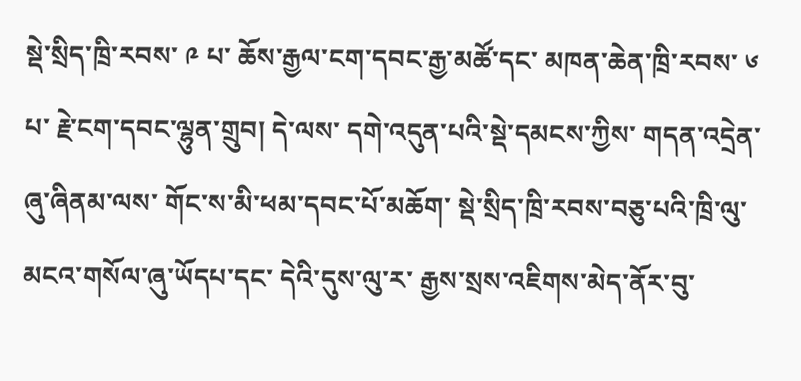སྡེ་སྲིད་ཁྲི་རབས་ ༩ པ་ ཆོས་རྒྱལ་ངག་དབང་རྒྱ་མཚོ་དང་ མཁན་ཆེན་ཁྲི་རབས་ ༦ པ་ རྗེ་ངག་དབང་ལྷུན་གྲུབ། དེ་ལས་ དགེ་འདུན་པའི་སྡེ་དམངས་ཀྱིས་ གདན་འདྲེན་ཞུ་ཞིནམ་ལས་ གོང་ས་མི་ཕམ་དབང་པོ་མཆོག་ སྡེ་སྲིད་ཁྲི་རབས་བཅུ་པའི་ཁྲི་ལུ་ མངའ་གསོལ་ཞུ་ཡོདཔ་དང་ དེའི་དུས་ལུ་ར་ རྒྱས་སྲས་འཇིགས་མེད་ནོར་བུ་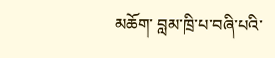མཆོག་ བླམ་ཁྲི་པ་བཞི་པའི་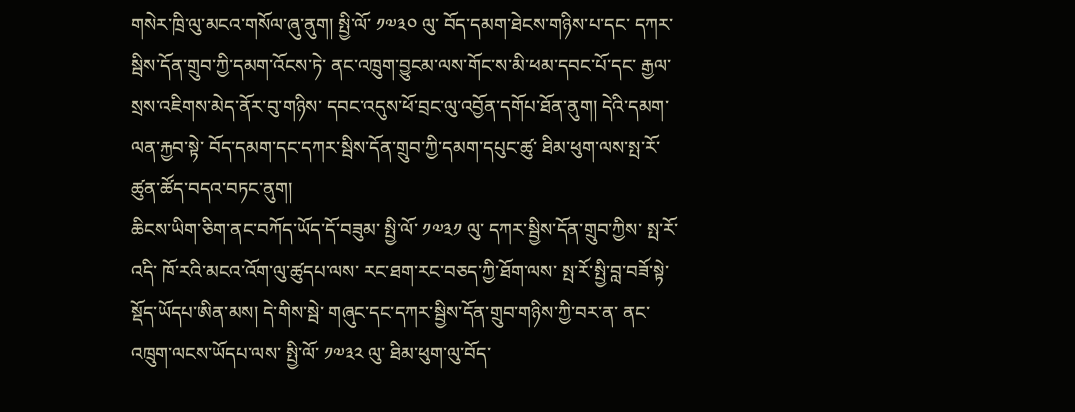གསེར་ཁྲི་ལུ་མངའ་གསོལ་ཞུ་ནུག། སྤྱི་ལོ་ ༡༧༣༠ ལུ་ བོད་དམག་ཐེངས་གཉིས་པ་དང་ དཀར་སྦིས་དོན་གྲུབ་ཀྱི་དམག་འོངས་ཏེ་ ནང་འཁྲུག་བྱུངམ་ལས་གོང་ས་མི་ཕམ་དབང་པོ་དང་ རྒྱལ་སྲས་འཇིགས་མེད་ནོར་བུ་གཉིས་ དབང་འདུས་ཕོ་བྲང་ལུ་འབྱོན་དགོཔ་ཐོན་ནུག། དེའི་དམག་ལན་རྐྱབ་སྟེ་ བོད་དམག་དང་དཀར་སྦིས་དོན་གྲུབ་ཀྱི་དམག་དཔུང་ཚུ་ ཐིམ་ཕུག་ལས་སྤ་རོ་ཚུན་ཚོད་བདའ་བཏང་ནུག།
ཆིངས་ཡིག་ཅིག་ནང་བཀོད་ཡོད་དོ་བཟུམ་ སྤྱི་ལོ་ ༡༧༣༡ ལུ་ དཀར་སྦྱིས་དོན་གྲུབ་ཀྱིས་ སྤ་རོ་འདི་ ཁོ་རའི་མངའ་འོག་ལུ་ཚུདཔ་ལས་ རང་ཐག་རང་བཅད་ཀྱི་ཐོག་ལས་ སྤ་རོ་སྤྱི་བླ་བཟོ་སྟེ་སྡོད་ཡོདཔ་ཨིན་མས། དེ་གིས་སྦེ་ གཞུང་དང་དཀར་སྦྱིས་དོན་གྲུབ་གཉིས་ཀྱི་བར་ན་ ནང་འཁྲུག་ལངས་ཡོདཔ་ལས་ སྤྱི་ལོ་ ༡༧༣༢ ལུ་ ཐིམ་ཕུག་ལུ་བོད་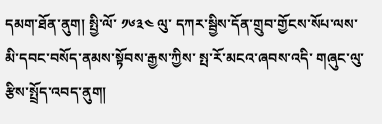དམག་ཐོན་ནུག། སྤྱི་ལོ་ ༡༦༣༤ ལུ་ དཀར་སྦྱིས་དོན་གྲུབ་གྱོངས་སོཔ་ལས་ མི་དབང་བསོད་ནམས་སྟོབས་རྒྱས་ཀྱིས་ སྤ་རོ་མངའ་ཞབས་འདི་ གཞུང་ལུ་རྩིས་སྤྲོད་འབད་ནུག།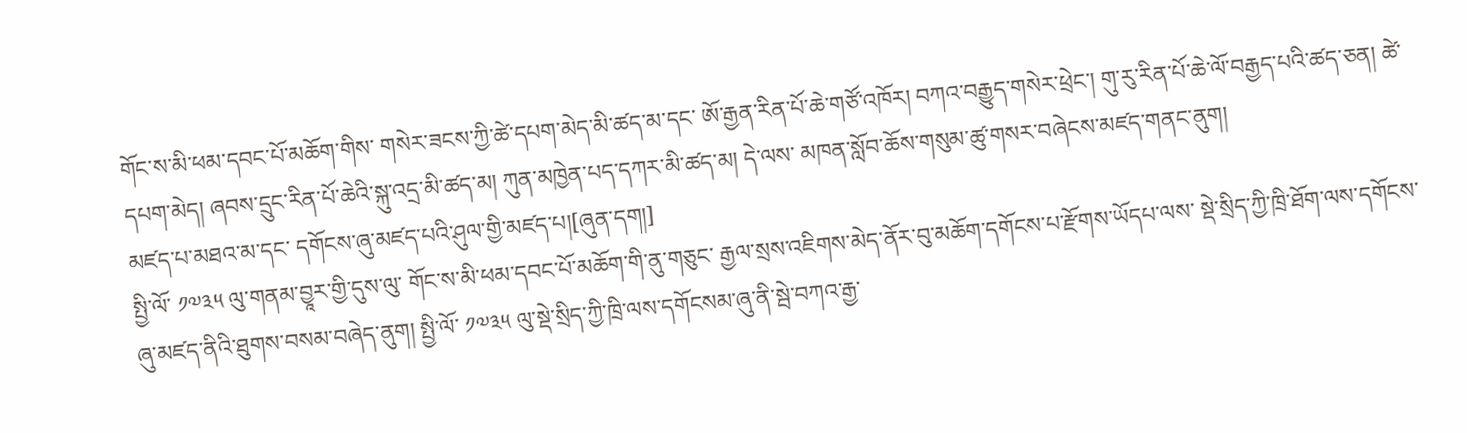གོང་ས་མི་ཕམ་དབང་པོ་མཆོག་གིས་ གསེར་ཟངས་ཀྱི་ཚེ་དཔག་མེད་མི་ཚད་མ་དང་ ཨོ་རྒྱན་རིན་པོ་ཆེ་གཙོ་འཁོར། བཀའ་བརྒྱུད་གསེར་ཕྲེང་། གུ་རུ་རིན་པོ་ཆེ་ལོ་བརྒྱད་པའི་ཚད་ཅན། ཚེ་དཔག་མེད། ཞབས་དྲུང་རིན་པོ་ཆེའི་སྐུ་འདྲ་མི་ཚད་མ། ཀུན་མཁྱེན་པད་དཀར་མི་ཚད་མ། དེ་ལས་ མཁན་སློབ་ཆོས་གསུམ་ཚུ་གསར་བཞེངས་མཛད་གནང་ནུག།
མཛད་པ་མཐའ་མ་དང་ དགོངས་ཞུ་མཛད་པའི་ཤུལ་གྱི་མཛད་པ།[ཞུན་དག།]
སྤྱི་ལོ་ ༡༧༣༥ ལུ་གནམ་བྱཱར་གྱི་དུས་ལུ་ གོང་ས་མི་ཕམ་དབང་པོ་མཆོག་གི་ནུ་གཅུང་ རྒྱལ་སྲས་འཇིགས་མེད་ནོར་བུ་མཆོག་དགོངས་པ་རྫོགས་ཡོདཔ་ལས་ སྡེ་སྲིད་ཀྱི་ཁྲི་ཐོག་ལས་དགོངས་ཞུ་མཛད་ནིའི་ཐུགས་བསམ་བཞེད་ནུག། སྤྱི་ལོ་ ༡༧༣༥ ལུ་སྡེ་སྲིད་ཀྱི་ཁྲི་ལས་དགོངསམ་ཞུ་ནི་སྦེ་བཀའ་རྒྱ་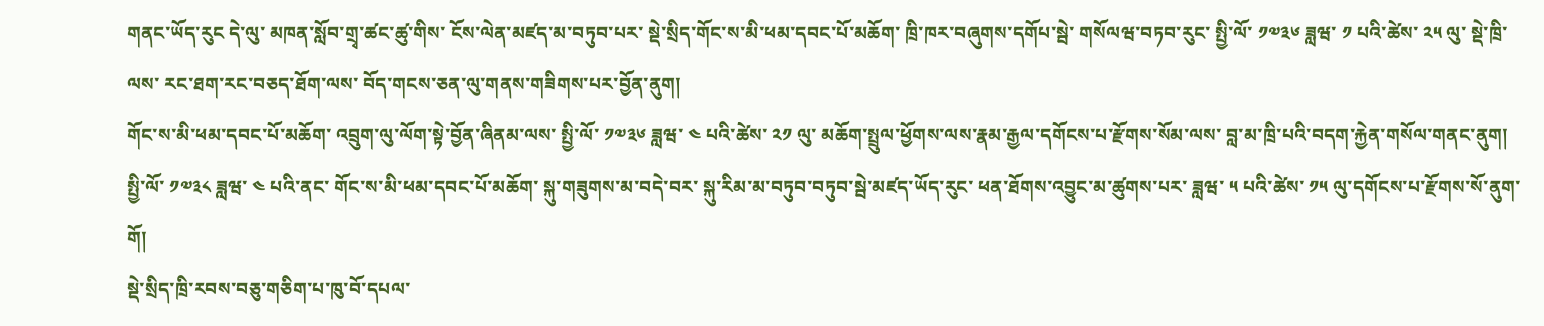གནང་ཡོད་རུང དེ་ལུ་ མཁན་སློབ་གྲྭ་ཚང་ཚུ་གིས་ ངོས་ལེན་མཛད་མ་བཏུབ་པར་ སྡེ་སྲིད་གོང་ས་མི་ཕམ་དབང་པོ་མཆོག་ ཁྲི་ཁར་བཞུགས་དགོཔ་སྦེ་ གསོལཝ་བཏབ་རུང་ སྤྱི་ལོ་ ༡༧༣༦ ཟླཝ་ ༡ པའི་ཚེས་ ༢༥ ལུ་ སྡེ་ཁྲི་ལས་ རང་ཐག་རང་བཅད་ཐོག་ལས་ བོད་གངས་ཅན་ལུ་གནས་གཟིགས་པར་བྱོན་ནུག།
གོང་ས་མི་ཕམ་དབང་པོ་མཆོག་ འབྲུག་ལུ་ལོག་སྟེ་བྱོན་ཞིནམ་ལས་ སྤྱི་ལོ་ ༡༧༣༦ ཟླཝ་ ༤ པའི་ཚེས་ ༢༡ ལུ་ མཆོག་སྤྲུལ་ཕྱོགས་ལས་རྣམ་རྒྱལ་དགོངས་པ་རྫོགས་སོམ་ལས་ བླ་མ་ཁྲི་པའི་བདག་རྐྱེན་གསོལ་གནང་ནུག།
སྤྱི་ལོ་ ༡༧༣༨ ཟླཝ་ ༤ པའི་ནང་ གོང་ས་མི་ཕམ་དབང་པོ་མཆོག་ སྐུ་གཟུགས་མ་བདེ་བར་ སྐུ་རིམ་མ་བཏུབ་བཏུབ་སྦེ་མཛད་ཡོད་རུང་ ཕན་ཐོགས་འབྱུང་མ་ཚུགས་པར་ ཟླཝ་ ༥ པའི་ཚེས་ ༡༥ ལུ་དགོངས་པ་རྫོགས་སོ་ནུག་གོ།
སྡེ་སྲིད་ཁྲི་རབས་བཅུ་གཅིག་པ་ཁུ་བོ་དཔལ་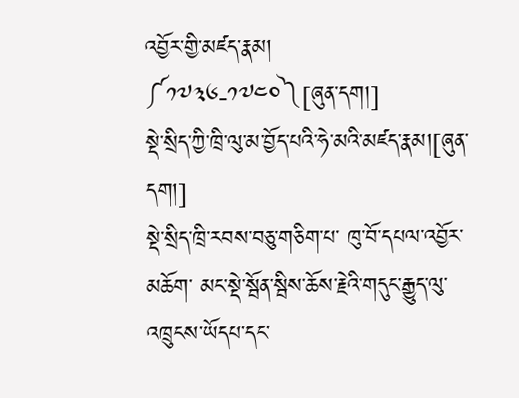འབྱོར་གྱི་མཛད་རྣམ། ༼༡༧༣༦-༡༧༤༠༽[ཞུན་དག།]
སྡེ་སྲིད་ཀྱི་ཁྲི་ལུ་མ་བྱོད་པའི་ཧེ་མའི་མཛད་རྣམ།[ཞུན་དག།]
སྡེ་སྲིད་ཁྲི་རབས་བཅུ་གཅིག་པ་ ཁུ་བོ་དཔལ་འབྱོར་མཆོག་ མང་སྡེ་སྦོན་སྦིས་ཆོས་རྗེའི་གདུང་རྒྱུད་ལུ་འཁྲུངས་ཡོདཔ་དང་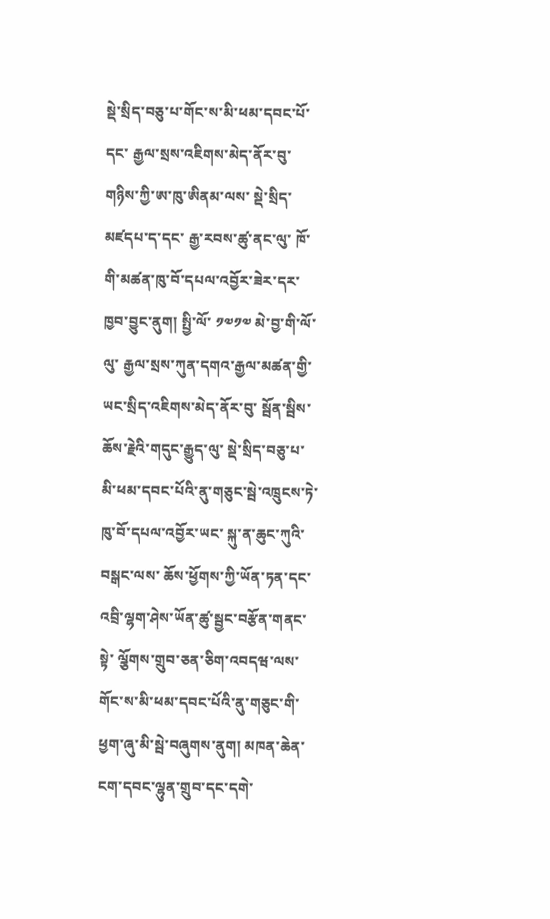སྡེ་སྲིད་བཅུ་པ་གོང་ས་མི་ཕམ་དབང་པོ་དང་ རྒྱལ་སྲས་འཇིགས་མེད་ནོར་བུ་གཉིས་ཀྱི་ཨ་ཁུ་ཨིནམ་ལས་ སྡེ་སྲིད་མཛདཔ་ད་དང་ རྒྱ་རབས་ཚུ་ནང་ལུ་ ཁོ་གི་མཚན་ཁུ་བོ་དཔལ་འབྱོར་ཟེར་དར་ཁྱབ་བྱུང་ནུག། སྤྱི་ལོ་ ༡༧༡༧ མེ་བྱ་གི་ལོ་ལུ་ རྒྱལ་སྲས་ཀུན་དགའ་རྒྱལ་མཚན་གྱི་ཡང་སྲིད་འཇིགས་མེད་ནོར་བུ་ སྦོན་སྦིས་ཆོས་རྗེའི་གདུང་རྒྱུད་ལུ་ སྡེ་སྲིད་བཅུ་པ་མི་ཕམ་དབང་པོའི་ནུ་གཅུང་སྦེ་འཁྲུངས་ཏེ་ ཁུ་བོ་དཔལ་འབྱོར་ཡང་ སྐུ་ན་ཆུང་ཀུའི་བསྒང་ལས་ ཆོས་ཕྱོགས་ཀྱི་ཡོན་ཏན་དང་ འབྲི་ལྷག་ཤེས་ཡོན་ཚུ་སྦྱང་བརྩོན་གནང་སྟེ་ ལྕོགས་གྲུབ་ཅན་ཅིག་འབདཝ་ལས་ གོང་ས་མི་ཕམ་དབང་པོའི་ནུ་གཅུང་གི་ཕྱག་ཞུ་མི་སྦེ་བཞུགས་ནུག། མཁན་ཆེན་ངག་དབང་ལྷུན་གྲུབ་དང་དགེ་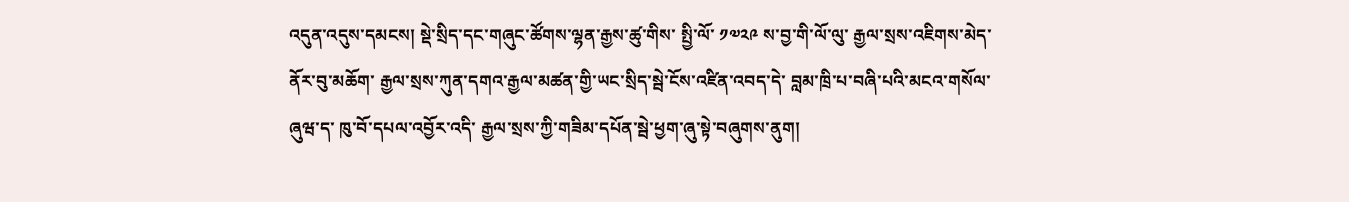འདུན་འདུས་དམངས། སྡེ་སྲིད་དང་གཞུང་ཚོགས་ལྷན་རྒྱས་ཚུ་གིས་ སྤྱི་ལོ་ ༡༧༢༩ ས་བྱ་གི་ལོ་ལུ་ རྒྱལ་སྲས་འཇིགས་མེད་ནོར་བུ་མཆོག་ རྒྱལ་སྲས་ཀུན་དགའ་རྒྱལ་མཚན་གྱི་ཡང་སྲིད་སྦེ་ངོས་འཛིན་འབད་དེ་ བླམ་ཁྲི་པ་བཞི་པའི་མངའ་གསོལ་ཞུཝ་ད་ ཁུ་བོ་དཔལ་འབྱོར་འདི་ རྒྱལ་སྲས་ཀྱི་གཟིམ་དཔོན་སྦེ་ཕྱག་ཞུ་སྟེ་བཞུགས་ནུག།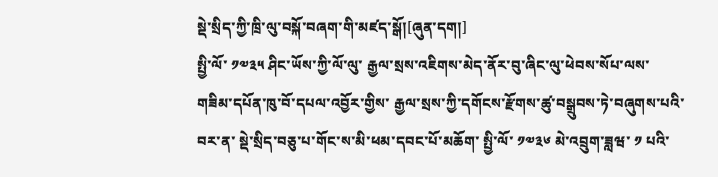སྡེ་སྲིད་ཀྱི་ཁྲི་ལུ་བསྐོ་བཞག་གི་མཛད་སྒོ།[ཞུན་དག།]
སྤྱི་ལོ་ ༡༧༣༥ ཤིང་ཡོས་ཀྱི་ལོ་ལུ་ རྒྱལ་སྲས་འཇིགས་མེད་ནོར་བུ་ཞིང་ལུ་ཕེབས་སོཔ་ལས་ གཟིམ་དཔོན་ཁུ་བོ་དཔལ་འབྱོར་གྱིས་ རྒྱལ་སྲས་ཀྱི་དགོངས་རྫོགས་ཚུ་བསྒྲུབས་ཏེ་བཞུགས་པའི་བར་ན་ སྡེ་སྲིད་བཅུ་པ་གོང་ས་མི་ཕམ་དབང་པོ་མཆོག་ སྤྱི་ལོ་ ༡༧༣༦ མེ་འབྲུག་ཟླཝ་ ༡ པའི་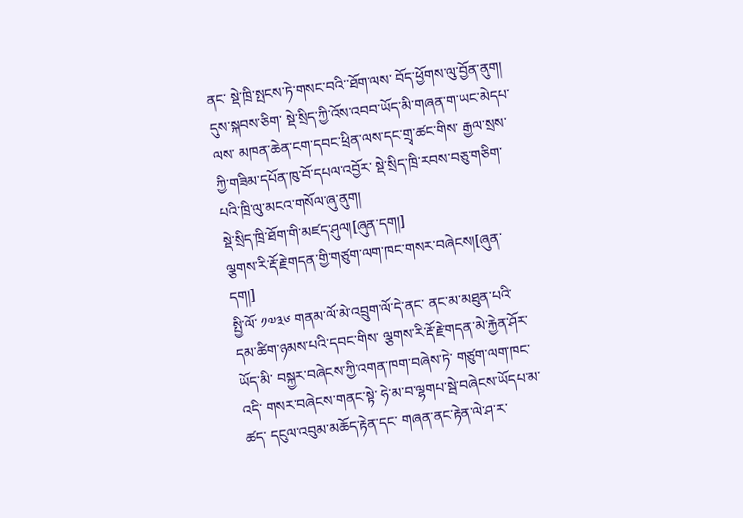ནང་ སྡེ་ཁྲི་སྤངས་ཏེ་གསང་བའི་་ཐོག་ལས་ བོད་ཕྱོགས་ལུ་བྱོན་ནུག། དུས་སྐབས་ཅིག་ སྡེ་སྲིད་ཀྱི་འོས་འབབ་ཡོད་མི་གཞན་ག་ཡང་མེདཔ་ལས་ མཁན་ཆེན་ངག་དབང་ཕྲིན་ལས་དང་གྲྭ་ཚང་གིས་ རྒྱལ་སྲས་ཀྱི་གཟིམ་དཔོན་ཁུ་བོ་དཔལ་འབྱོར་ སྡེ་སྲིད་ཁྲི་རབས་བཅུ་གཅིག་པའི་ཁྲི་ལུ་མངའ་གསོལ་ཞུ་ནུག།
སྡེ་སྲིད་ཁྲི་ཐོག་གི་མཛད་ཤུལ།[ཞུན་དག།]
ལྕགས་རི་རྡོ་རྗེ་གདན་གྱི་གཙུག་ལག་ཁང་གསར་བཞེངས།[ཞུན་དག།]
སྤྱི་ལོ་ ༡༧༣༦ གནམ་ལོ་མེ་འབྲུག་ལོ་དེ་ནང་ ནང་མ་མཐུན་པའི་དམ་ཚིག་ཉམས་པའི་དབང་གིས་ ལྕགས་རི་རྡོ་རྗེ་གདན་མེ་རྐྱེན་ཤོར་ཡོད་མི་ བསྐྱར་བཞེངས་ཀྱི་འགན་ཁག་བཞེས་ཏེ་ གཙུག་ལག་ཁང་འདི་ གསར་བཞེངས་གནང་སྟེ་ ཧེ་མ་བ་ལྷགཔ་སྦེ་བཞེངས་ཡོདཔ་མ་ཚད་ དངུལ་འབུམ་མཆོད་རྟེན་དང་ གཞན་ནང་རྟེན་ལེ་ཤ་ར་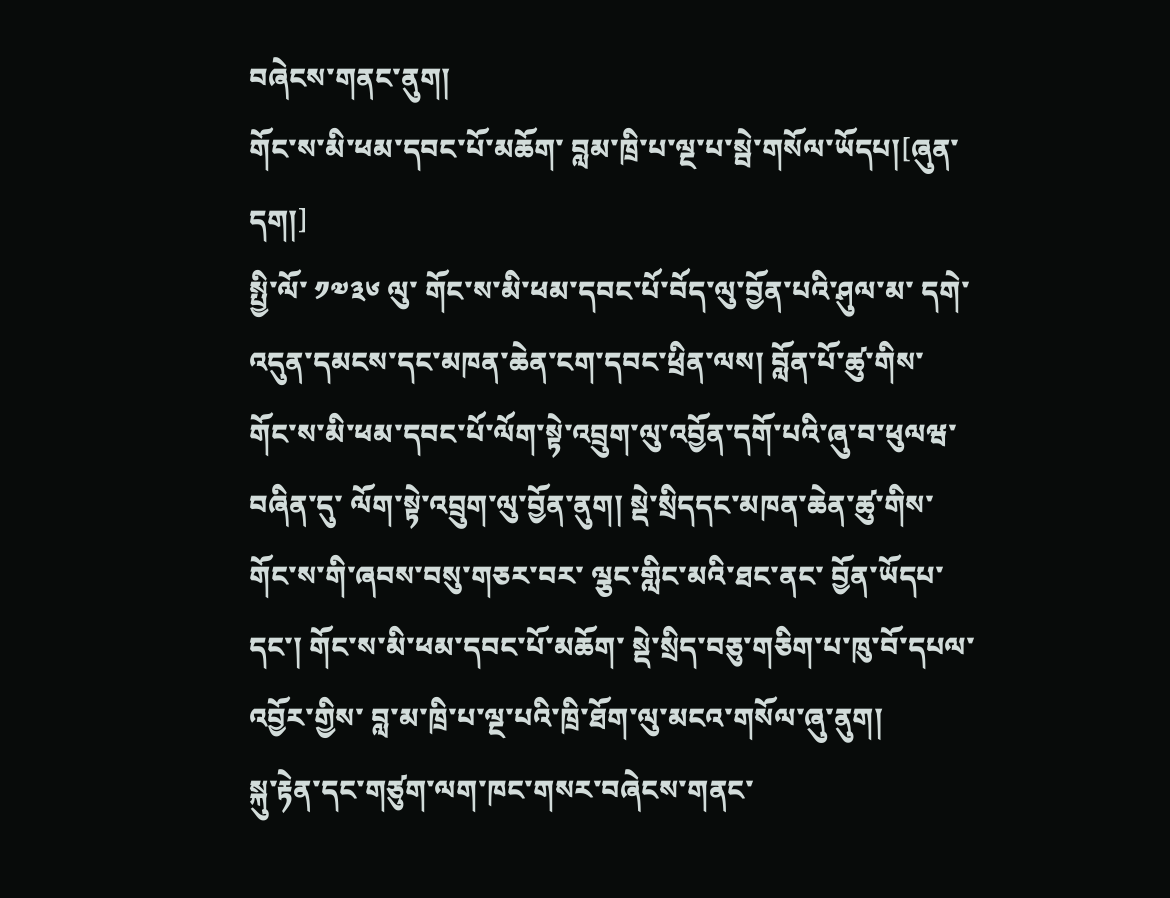བཞེངས་གནང་ནུག།
གོང་ས་མི་ཕམ་དབང་པོ་མཆོག་ བླམ་ཁྲི་པ་ལྔ་པ་སྦེ་གསོལ་ཡོདཔ།[ཞུན་དག།]
སྤྱི་ལོ་ ༡༧༣༦ ལུ་ གོང་ས་མི་ཕམ་དབང་པོ་བོད་ལུ་བྱོན་པའི་ཤུལ་མ་ དགེ་འདུན་དམངས་དང་མཁན་ཆེན་ངག་དབང་ཕྲིན་ལས། བློན་པོ་ཚུ་གིས་ གོང་ས་མི་ཕམ་དབང་པོ་ལོག་སྟེ་འབྲུག་ལུ་འབྱོན་དགོ་པའི་ཞུ་བ་ཕུལཝ་བཞིན་དུ་ ལོག་སྟེ་འབྲུག་ལུ་བྱོན་ནུག། སྡེ་སྲིདདང་མཁན་ཆེན་ཚུ་གིས་ གོང་ས་གི་ཞབས་བསུ་གཅར་བར་ ལྕང་གླིང་མའི་ཐང་ནང་ བྱོན་ཡོདཔ་དང་། གོང་ས་མི་ཕམ་དབང་པོ་མཆོག་ སྡེ་སྲིད་བཅུ་གཅིག་པ་ཁུ་བོ་དཔལ་འབྱོར་གྱིས་ བླ་མ་ཁྲི་པ་ལྔ་པའི་ཁྲི་ཐོག་ལུ་མངའ་གསོལ་ཞུ་ནུག།
སྐུ་རྟེན་དང་གཙུག་ལག་ཁང་གསར་བཞེངས་གནང་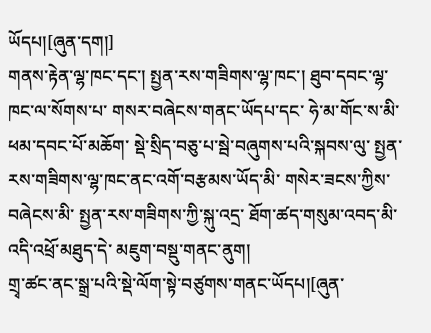ཡོདཔ།[ཞུན་དག།]
གནས་རྟེན་ལྷ་ཁང་དང་། སྤྱན་རས་གཟིགས་ལྷ་ཁང་། ཐུབ་དབང་ལྷ་ཁང་ལ་སོགས་པ་ གསར་བཞེངས་གནང་ཡོདཔ་དང་ ཧེ་མ་གོང་ས་མི་ཕམ་དབང་པོ་མཆོག་ སྡེ་སྲིད་བཅུ་པ་སྦེ་བཞུགས་པའི་སྐབས་ལུ་ སྤྱན་རས་གཟིགས་ལྷ་ཁང་ནང་འགོ་བརྩམས་ཡོད་མི་ གསེར་ཟངས་ཀྱིས་བཞེངས་མི་ སྤྱན་རས་གཟིགས་ཀྱི་སྐུ་འདྲ་ ཐོག་ཚད་གསུམ་འབད་མི་འདི་འཕྲོ་མཐུད་དེ་ མཇུག་བསྡུ་གནང་ནུག།
གྲྭ་ཚང་ནང་སྒྲ་པའི་སྡེ་ལོག་སྟེ་བཙུགས་གནང་ཡོདཔ།[ཞུན་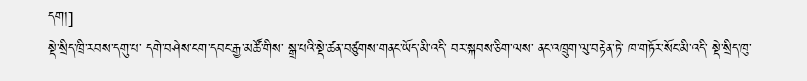དག།]
སྡེ་སྲིད་ཁྲི་རབས་དགུ་པ་ དགེ་བཤེས་ངག་དབང་རྒྱ་མཚོ་གིས་ སྒྲ་པའི་སྡེ་ཚན་བཙུགས་གནང་ཡོད་མི་འདི་ བར་སྐབས་ཅིག་ལས་ ནང་འཁྲུག་ལུ་བརྟེན་ཏེ་ ཁ་གཏོར་སོང་མི་འདི་ སྡེ་སྲིད་ཁུ་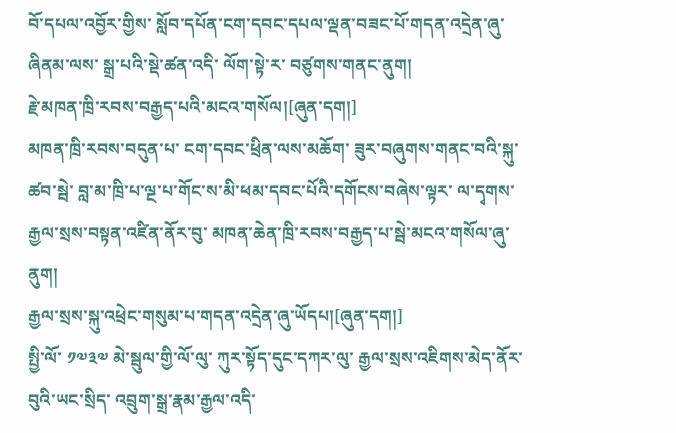བོ་དཔལ་འབྱོར་གྱིས་ སློབ་དཔོན་ངག་དབང་དཔལ་ལྡན་བཟང་པོ་གདན་འདྲེན་ཞུ་ཞིནམ་ལས་ སྒྲ་པའི་སྡེ་ཚན་འདི་ ལོག་སྟེ་ར་ བཙུགས་གནང་ནུག།
རྗེ་མཁན་ཁྲི་རབས་བརྒྱད་པའི་མངའ་གསོལ།[ཞུན་དག།]
མཁན་ཁྲི་རབས་བདུན་པ་ ངག་དབང་ཕྲིན་ལས་མཆོག་ ཟུར་བཞུགས་གནང་བའི་སྐུ་ཚབ་སྦེ་ བླ་མ་ཁྲི་པ་ལྔ་པ་གོང་ས་མི་ཕམ་དབང་པོའི་དགོངས་བཞེས་ལྟར་ ལ་དྭགས་རྒྱལ་སྲས་བསྟན་འཛིན་ནོར་བུ་ མཁན་ཆེན་ཁྲི་རབས་བརྒྱད་པ་སྦེ་མངའ་གསོལ་ཞུ་ནུག།
རྒྱལ་སྲས་སྐུ་འཕྲེང་གསུམ་པ་གདན་འདྲེན་ཞུ་ཡོདཔ།[ཞུན་དག།]
སྤྱི་ལོ་ ༡༧༣༧ མེ་སྦུལ་གྱི་ལོ་ལུ་ ཀུར་སྟོད་དུང་དཀར་ལུ་ རྒྱལ་སྲས་འཇིགས་མེད་ནོར་བུའི་ཡང་སྲིད་ འབྲུག་སྒྲ་རྣམ་རྒྱལ་འདི་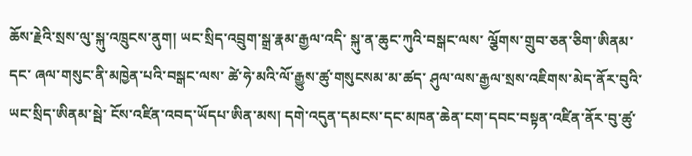ཆོས་རྗེའི་སྲས་ལུ་སྐུ་འཁྲུངས་ནུག། ཡང་སྲིད་འབྲུག་སྒྲ་རྣམ་རྒྱལ་འདི་ སྐུ་ན་ཆུང་ཀུའི་བསྒང་ལས་ ལྕོགས་གྲུབ་ཅན་ཅིག་ཨིནམ་དང་ ཞལ་གསུང་ནི་མཁྱེན་པའི་བསྒང་ལས་ ཚེ་ཧེ་མའི་ལོ་རྒྱུས་ཚུ་གསུངསམ་མ་ཚད་ ཤུལ་ལས་རྒྱལ་སྲས་འཇིགས་མེད་ནོར་བུའི་ཡང་སྲིད་ཨིནམ་སྦེ་ ངོས་འཛིན་འབད་ཡོདཔ་ཨིན་མས། དགེ་འདུན་དམངས་དང་མཁན་ཆེན་ངག་དབང་བསྟན་འཛིན་ནོར་བུ་ཚུ་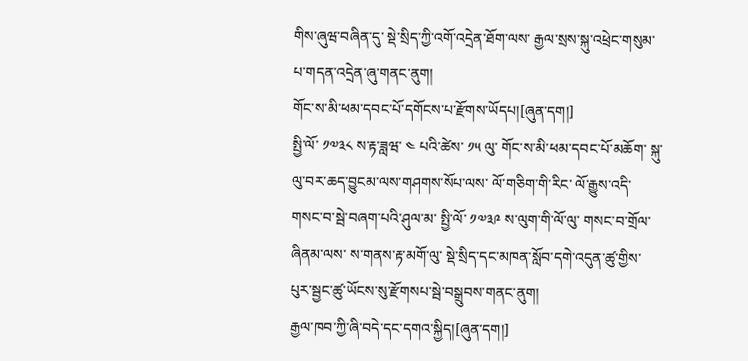གིས་ཞུཝ་བཞིན་དུ་ སྡེ་སྲིད་ཀྱི་འགོ་འདྲེན་ཐོག་ལས་ རྒྱལ་སྲས་སྐུ་འཕྲེང་གསུམ་པ་གདན་འདྲེན་ཞུ་གནང་ནུག།
གོང་ས་མི་ཕམ་དབང་པོ་དགོངས་པ་རྫོགས་ཡོདཔ།[ཞུན་དག།]
སྤྱི་ལོ་ ༡༧༣༨ ས་རྟ་ཟླཝ་ ༤ པའི་ཚེས་ ༡༥ ལུ་ གོང་ས་མི་ཕམ་དབང་པོ་མཆོག་ སྐུ་ལུ་བར་ཆད་བྱུངམ་ལས་གཤགས་སོཔ་ལས་ ལོ་གཅིག་གི་རིང་ ལོ་རྒྱུས་འདི་གསང་བ་སྦེ་བཞག་པའི་ཤུལ་མ་ སྤྱི་ལོ་ ༡༧༣༩ ས་ལུག་གི་ལོ་ལུ་ གསང་བ་གྲོལ་ཞིནམ་ལས་ ས་གནས་རྟ་མགོ་ལུ་ སྡེ་སྲིད་དང་མཁན་སློབ་དགེ་འདུན་ཚུ་གྱིས་ པུར་སྦྱང་ཚུ་ཡོངས་སུ་རྫོགསཔ་སྦེ་བསྒྲུབས་གནང་ནུག།
རྒྱལ་ཁབ་ཀྱི་ཞི་བདེ་དང་དགའ་སྐྱིད།[ཞུན་དག།]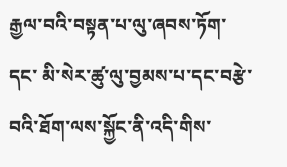རྒྱལ་བའི་བསྟན་པ་ལུ་ཞབས་ཏོག་དང་ མི་སེར་ཚུ་ལུ་བྱམས་པ་དང་བརྩེ་བའི་ཐོག་ལས་སྐྱོང་ནི་འདི་གིས་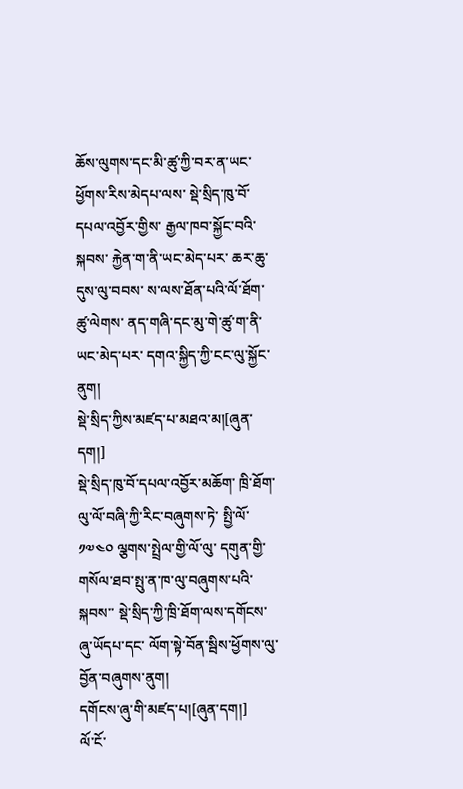ཆོས་ལུགས་དང་མི་ཚུ་ཀྱི་བར་ན་ཡང་ ཕྱོགས་རིས་མེདཔ་ལས་ སྡེ་སྲིད་ཁུ་བོ་དཔལ་འབྱོར་གྱིས་ རྒྱལ་ཁབ་སྐྱོང་བའི་སྐབས་ རྐྱེན་ག་ནི་ཡང་མེད་པར་ ཆར་ཆུ་དུས་ལུ་བབས་ ས་ལས་ཐོན་པའི་ལོ་ཐོག་ཚུ་ལེགས་ ནད་གཞི་དང་མུ་གེ་ཚུ་ག་ནི་ཡང་མེད་པར་ དགའ་སྐྱིད་ཀྱི་ངང་ལུ་སྐྱོང་ནུག།
སྡེ་སྲིད་ཀྱིས་མཛད་པ་མཐའ་མ།[ཞུན་དག།]
སྡེ་སྲིད་ཁུ་བོ་དཔལ་འབྱོར་མཆོག་ ཁྲི་ཐོག་ལུ་ལོ་བཞི་ཀྱི་རིང་བཞུགས་ཏེ་ སྤྱི་ལོ་ ༡༧༤༠ ལྕགས་སྤྲེལ་གྱི་ལོ་ལུ་ དགུན་གྱི་གསོལ་ཐབ་སྤུ་ན་ཁ་ལུ་བཞུགས་པའི་སྐབས་་ སྡེ་སྲིད་ཀྱི་ཁྲི་ཐོག་ལས་དགོངས་ཞུ་ཡོདཔ་དང་ ལོག་སྟེ་བོན་སྦིས་ཕྱོགས་ལུ་བྱོན་བཞུགས་ནུག།
དགོངས་ཞུ་གི་མཛད་པ།[ཞུན་དག།]
ལོ་ངོ་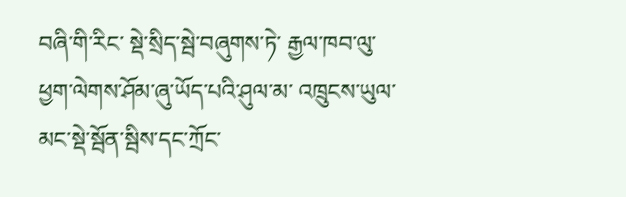བཞི་གི་རིང་ སྡེ་སྲིད་སྦེ་བཞུགས་ཏེ་ རྒྱལ་ཁབ་ལུ་ཕྱག་ལེགས་ཤོམ་ཞུ་ཡོད་པའི་ཤུལ་མ་ འཁྲུངས་ཡུལ་མང་སྡེ་སྦོན་སྦིས་དང་ཀྲོང་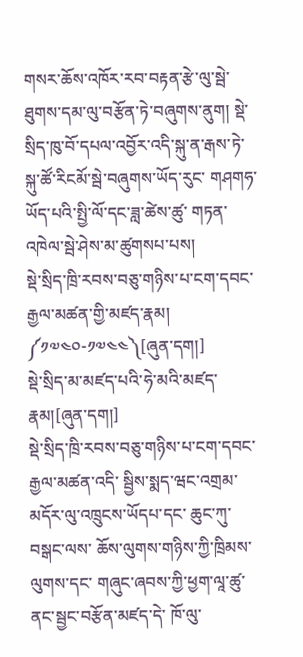གསར་ཆོས་འཁོར་རབ་བརྟན་རྩེ་ལུ་སྦེ་ ཐུགས་དམ་ལུ་བརྩོན་ཏེ་བཞུགས་ནུག། སྡེ་སྲིད་ཁུ་བོ་དཔལ་འབྱོར་འདི་སྐུ་ན་རྒས་ཏེ་ སྐུ་ཚོ་རིངམོ་སྦེ་བཞུགས་ཡོད་རུང་ གཤགཧ་ཡོད་པའི་སྤྱི་ལོ་དང་ཟླ་ཚེས་ཚུ་ གཏན་འཁེལ་སྦེ་ཤེས་མ་ཚུགསཔ་པས།
སྡེ་སྲིད་ཁྲི་རབས་བཅུ་གཉིས་པ་ངག་དབང་རྒྱལ་མཚན་གྱི་མཛད་རྣམ། ༼༡༧༤༠-༡༧༤༤༽[ཞུན་དག།]
སྡེ་སྲིད་མ་མཛད་པའི་ཧེ་མའི་མཛད་རྣམ།[ཞུན་དག།]
སྡེ་སྲིད་ཁྲི་རབས་བཅུ་གཉིས་པ་ངག་དབང་རྒྱལ་མཚན་འདི་ སྦྱིས་སྨད་ཝང་འགྲམ་མདོར་ལུ་འཁྲུངས་ཡོདཔ་དང་ ཆུང་ཀུ་བསྒང་ལས་ ཆོས་ལུགས་གཉིས་ཀྱི་ཁྲིམས་ལུགས་དང་ གཞུང་ཞབས་ཀྱི་ཕྱག་ལཱ་ཚུ་ནང་སྦྱང་བརྩོན་མཛད་དེ་ ཁོ་ལུ་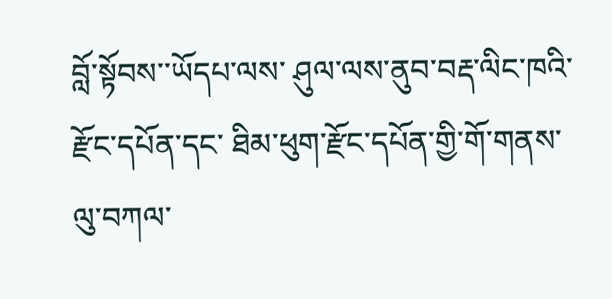བློ་སྟོབས་་ཡོདཔ་ལས་ ཤུལ་ལས་ནུབ་བརྡ་ལིང་ཁའི་རྫོང་དཔོན་དང་ ཐིམ་ཕུག་རྫོང་དཔོན་གྱི་གོ་གནས་ལུ་བཀལ་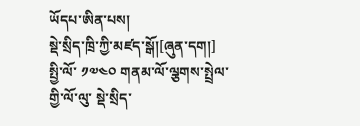ཡོདཔ་ཨིན་པས།
སྡེ་སྲིད་ཁྲི་ཀྱི་མཛད་སྒོ།[ཞུན་དག།]
སྤྱི་ལོ་ ༡༧༤༠ གནམ་ལོ་ལྕགས་སྤྲེལ་གྱི་ལོ་ལུ་ སྡེ་སྲིད་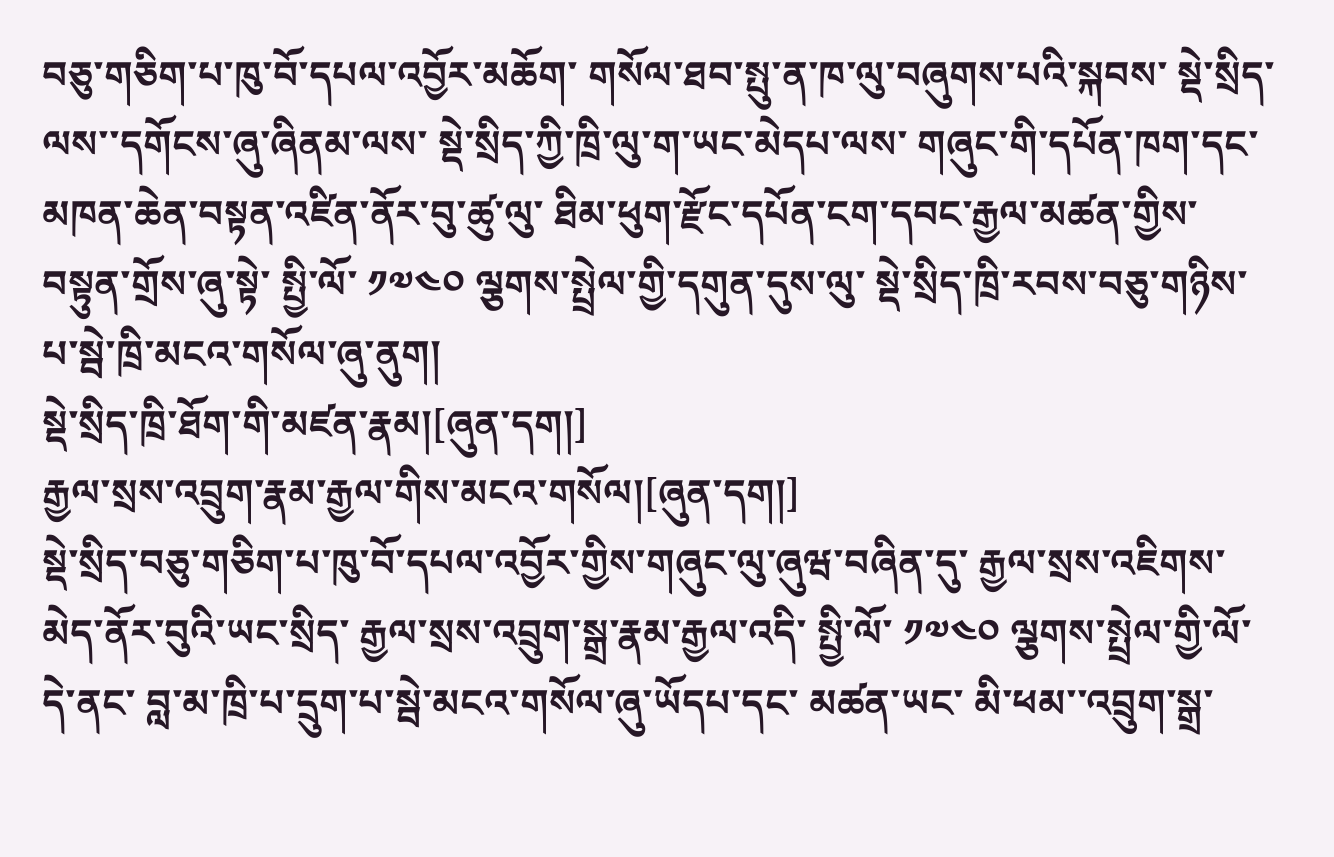བཅུ་གཅིག་པ་ཁུ་བོ་དཔལ་འབྱོར་མཆོག་ གསོལ་ཐབ་སྤུ་ན་ཁ་ལུ་བཞུགས་པའི་སྐབས་ སྡེ་སྲིད་ལས་་དགོངས་ཞུ་ཞིནམ་ལས་ སྡེ་སྲིད་ཀྱི་ཁྲི་ལུ་ག་ཡང་མེདཔ་ལས་ གཞུང་གི་དཔོན་ཁག་དང་མཁན་ཆེན་བསྟན་འཛིན་ནོར་བུ་ཚུ་ལུ་ ཐིམ་ཕུག་རྫོང་དཔོན་ངག་དབང་རྒྱལ་མཚན་གྱིས་བསྟུན་གྲོས་ཞུ་སྟེ་ སྤྱི་ལོ་ ༡༧༤༠ ལྕགས་སྤྲེལ་གྱི་དགུན་དུས་ལུ་ སྡེ་སྲིད་ཁྲི་རབས་བཅུ་གཉིས་པ་སྦེ་ཁྲི་མངའ་གསོལ་ཞུ་ནུག།
སྡེ་སྲིད་ཁྲི་ཐོག་གི་མཛན་རྣམ།[ཞུན་དག།]
རྒྱལ་སྲས་འབྲུག་རྣམ་རྒྱལ་གིས་མངའ་གསོལ།[ཞུན་དག།]
སྡེ་སྲིད་བཅུ་གཅིག་པ་ཁུ་བོ་དཔལ་འབྱོར་གྱིས་གཞུང་ལུ་ཞུཝ་བཞིན་དུ་ རྒྱལ་སྲས་འཇིགས་མེད་ནོར་བུའི་ཡང་སྲིད་ རྒྱལ་སྲས་འབྲུག་སྒྲ་རྣམ་རྒྱལ་འདི་ སྤྱི་ལོ་ ༡༧༤༠ ལྕགས་སྤྲེལ་གྱི་ལོ་དེ་ནང་ བླ་མ་ཁྲི་པ་དྲུག་པ་སྦེ་མངའ་གསོལ་ཞུ་ཡོདཔ་དང་ མཚན་ཡང་ མི་ཕམ་་འབྲུག་སྒྲ་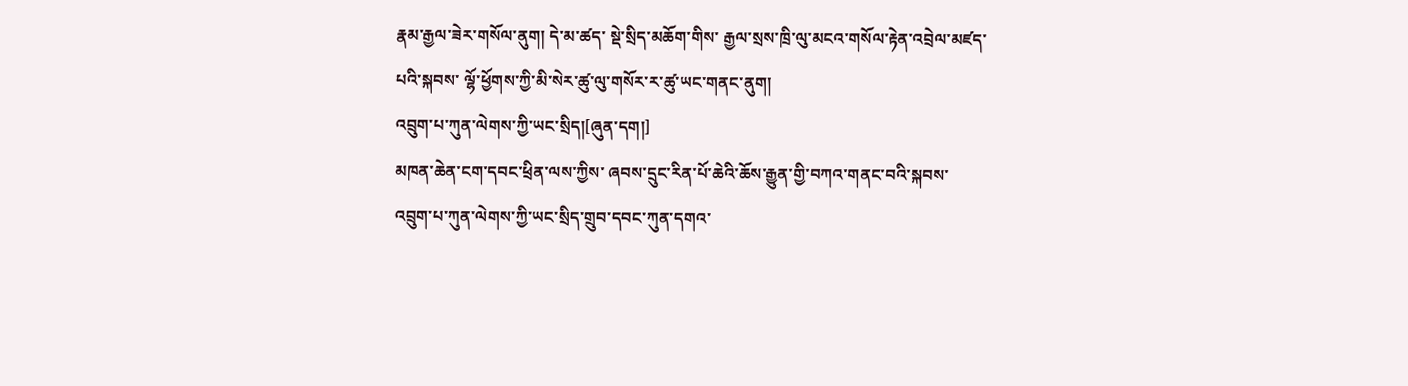རྣམ་རྒྱལ་ཟེར་གསོལ་ནུག། དེ་མ་ཚད་ སྡེ་སྲིད་མཆོག་གིས་ རྒྱལ་སྲས་ཁྲི་ལུ་མངའ་གསོལ་རྟེན་འབྲེལ་མཛད་པའི་སྐབས་ ལྷོ་ཕྱོགས་ཀྱི་མི་སེར་ཚུ་ལུ་གསོར་ར་ཚུ་ཡང་གནང་ནུག།
འབྲུག་པ་ཀུན་ལེགས་ཀྱི་ཡང་སྲིད།[ཞུན་དག།]
མཁན་ཆེན་ངག་དབང་ཕྲིན་ལས་ཀྱིས་ ཞབས་དྲུང་རིན་པོ་ཆེའི་ཆོས་རྒྱུན་གྱི་བཀའ་གནང་བའི་སྐབས་ འབྲུག་པ་ཀུན་ལེགས་ཀྱི་ཡང་སྲིད་གྲུབ་དབང་ཀུན་དགའ་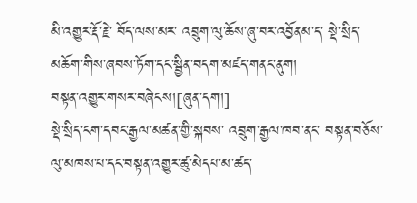མི་འགྱུར་རྡོ་རྗེ་ བོད་ལས་མར་ འབྲུག་ལུ་ཆོས་ཞུ་བར་འབྱོནམ་ད་ སྡེ་སྲིད་མཆོག་གིས་ཞབས་ཏོག་དང་སྦྱིན་བདག་མཛད་གནང་ནུག།
བསྟན་འགྱུར་གསར་བཞེངས།[ཞུན་དག།]
སྡེ་སྲིད་ངག་དབང་རྒྱལ་མཚན་གྱི་སྐབས་ འབྲུག་རྒྱལ་ཁབ་ནང་ བསྟན་བཅོས་ལུ་མཁས་པ་དང་བསྟན་འགྱུར་ཚུ་མེདཔ་མ་ཚད་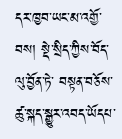དར་ཁྱབ་ཡང་མ་འགྱོ་བས། སྡེ་སྲིད་ཀྱིས་བོད་ལུ་བྱོན་ཏེ་ བསྟན་བཅོས་ཚུ་སྐད་སྒྱུར་འབད་ཡོདཔ་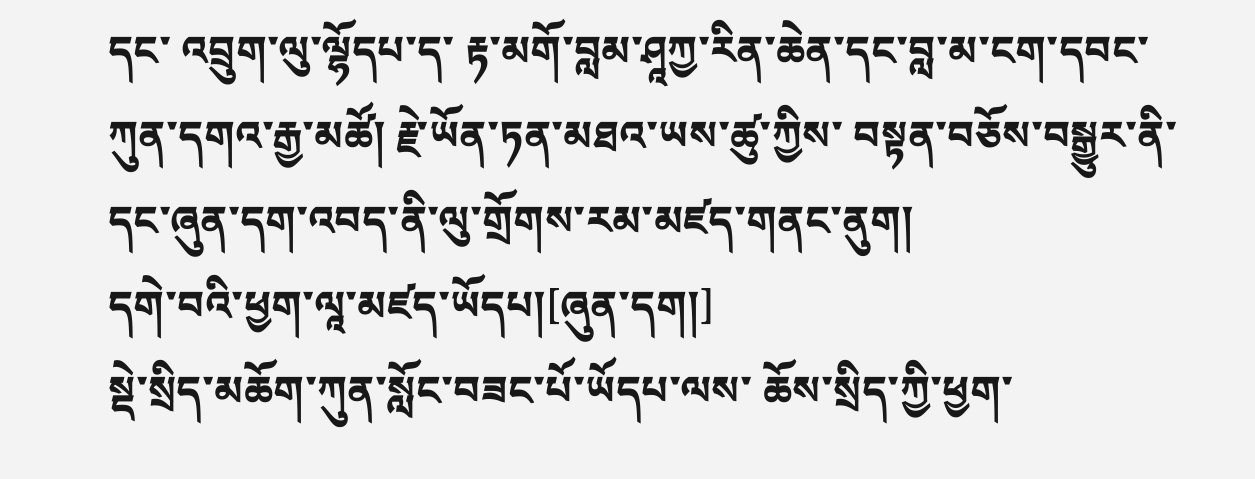དང་ འབྲུག་ལུ་ལྷོདཔ་ད་ རྟ་མགོ་བླམ་ཤཱཀྱ་རིན་ཆེན་དང་བླ་མ་ངག་དབང་ཀུན་དགའ་རྒྱ་མཚོ། རྗེ་ཡོན་ཏན་མཐའ་ཡས་ཚུ་ཀྱིས་ བསྟན་བཅོས་བསྒྱུར་ནི་དང་ཞུན་དག་འབད་ནི་ལུ་གྲོགས་རམ་མཛད་གནང་ནུག།
དགེ་བའི་ཕྱག་ལཱ་མཛད་ཡོདཔ།[ཞུན་དག།]
སྡེ་སྲིད་མཆོག་ཀུན་སློང་བཟང་པོ་ཡོདཔ་ལས་ ཆོས་སྲིད་ཀྱི་ཕྱག་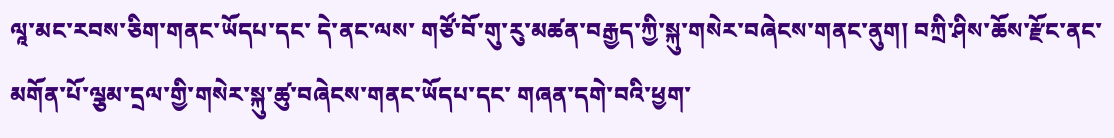ལཱ་མང་རབས་ཅིག་གནང་ཡོདཔ་དང་ དེ་ནང་ལས་ གཙོ་བོ་གུ་རུ་མཚན་བརྒྱད་ཀྱི་སྐུ་གསེར་བཞེངས་གནང་ནུག། བཀྲི་ཤིས་ཆོས་རྫོང་ནང་ མགོན་པོ་ལྕམ་དྲལ་གྱི་གསེར་སྐུ་ཚུ་བཞེངས་གནང་ཡོདཔ་དང་ གཞན་དགེ་བའི་ཕྱག་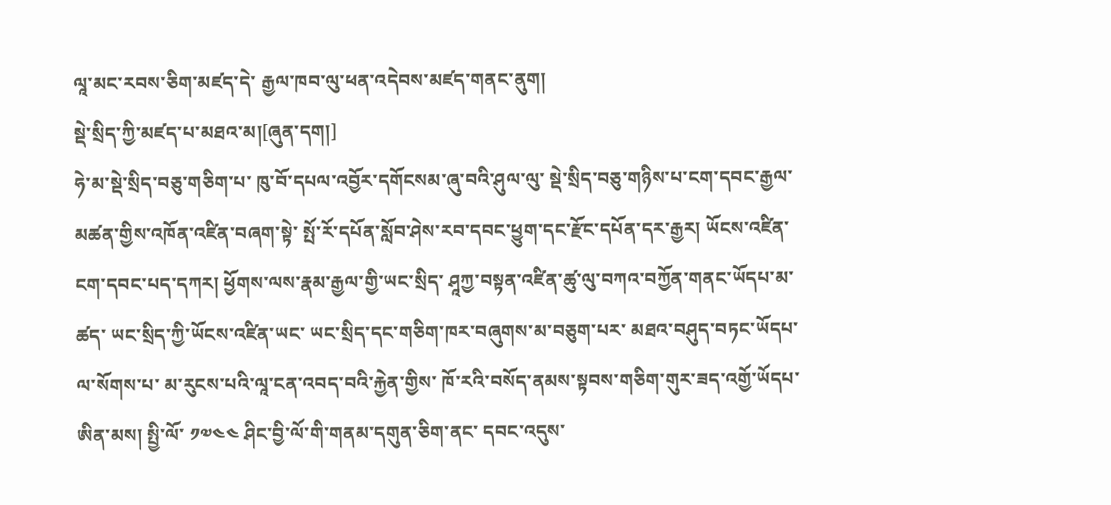ལཱ་མང་རབས་ཅིག་མཛད་དེ་ རྒྱལ་ཁབ་ལུ་ཕན་འདེབས་མཛད་གནང་ནུག།
སྡེ་སྲིད་ཀྱི་མཛད་པ་མཐའ་མ།[ཞུན་དག།]
ཧེ་མ་སྡེ་སྲིད་བཅུ་གཅིག་པ་ ཁུ་བོ་དཔལ་འབྱོར་དགོངསམ་ཞུ་བའི་ཤུལ་ལུ་ སྡེ་སྲིད་བཅུ་གཉིས་པ་ངག་དབང་རྒྱལ་མཚན་གྱིས་འཁོན་འཛིན་བཞག་སྟེ་ སྤོ་རོ་དཔོན་སློབ་ཤེས་རབ་དབང་ཕྱུག་དང་རྫོང་དཔོན་དར་རྒྱར། ཡོངས་འཛིན་ངག་དབང་པད་དཀར། ཕྱོགས་ལས་རྣམ་རྒྱལ་གྱི་ཡང་སྲིད་ ཤཱཀྱ་བསྟན་འཛིན་ཚུ་ལུ་བཀའ་བཀྱོན་གནང་ཡོདཔ་མ་ཚད་ ཡང་སྲིད་ཀྱི་ཡོངས་འཛིན་ཡང་ ཡང་སྲིད་དང་གཅིག་ཁར་བཞུགས་མ་བཅུག་པར་ མཐའ་བཤུད་བཏང་ཡོདཔ་ལ་སོགས་པ་ མ་རུངས་པའི་ལཱ་ངན་འབད་བའི་རྐྱེན་གྱིས་ ཁོ་རའི་བསོད་ནམས་སྟབས་གཅིག་གུར་ཟད་འགྱོ་ཡོདཔ་ཨིན་མས། སྤྱི་ལོ་ ༡༧༤༤ ཤིང་བྱི་ལོ་གི་གནམ་དགུན་ཅིག་ནང་ དབང་འདུས་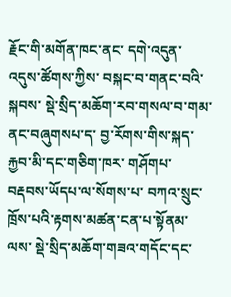རྗོང་གི་མགོན་ཁང་ནང་ དགེ་འདུན་འདུས་ཚོགས་ཀྱིས་ བསྐང་བ་གནང་བའི་སྐབས་ སྡེ་སྲིད་མཆོག་རབ་གསལ་བ་གམ་ནང་བཞུགསཔ་ད་ བྱ་རོགས་གིས་སྐད་རྐྱབ་མི་དང་གཅིག་ཁར་ གཤོགཔ་བརྡབས་ཡོདཔ་ལ་སོགས་པ་ བཀའ་སྲུང་ཁྲོས་པའི་རྟགས་མཚན་ངན་པ་སྟོནམ་ལས་ སྡེ་སྲིད་མཆོག་གཟའ་གདོང་དང་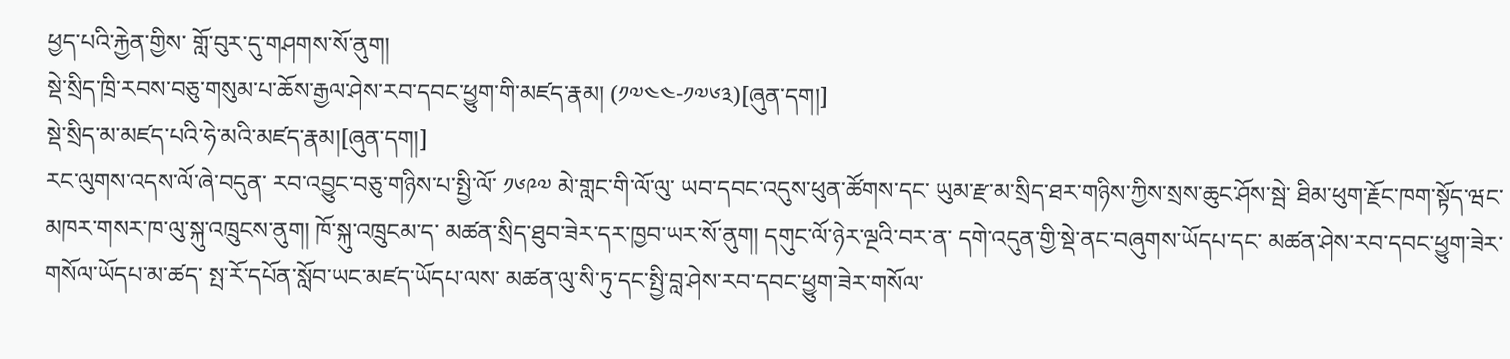ཕྱད་པའི་རྐྱེན་གྱིས་ གློ་བུར་དུ་གཤགས་སོ་ནུག།
སྡེ་སྲིད་ཁྲི་རབས་བཅུ་གསུམ་པ་ཆོས་རྒྱལ་ཤེས་རབ་དབང་ཕྱུག་གི་མཛད་རྣམ། (༡༧༤༤-༡༧༦༣)[ཞུན་དག།]
སྡེ་སྲིད་མ་མཛད་པའི་ཧེ་མའི་མཛད་རྣམ།[ཞུན་དག།]
རང་ལུགས་འདས་ལོ་ཞེ་བདུན་ རབ་འབྱུང་བཅུ་གཉིས་པ་སྤྱི་ལོ་ ༡༦༩༧ མེ་གླང་གི་ལོ་ལུ་ ཡབ་དབང་འདུས་ཕུན་ཚོགས་དང་ ཡུམ་རྫ་མ་སྲིད་ཐར་གཉིས་ཀྱིས་སྲས་ཆུང་ཤོས་སྦེ་ ཐིམ་ཕུག་རྗོང་ཁག་སྟོད་ཝང་མཁར་གསར་ཁ་ལུ་སྐུ་འཁྲུངས་ནུག། ཁོ་སྐུ་འཁྲུངམ་ད་ མཚན་སྲིད་ཐུབ་ཟེར་དར་ཁྱབ་ཡར་སོ་ནུག། དགུང་ལོ་ཉེར་ལྔའི་བར་ན་ དགེ་འདུན་གྱི་སྡེ་ནང་བཞུགས་ཡོདཔ་དང་ མཚན་ཤེས་རབ་དབང་ཕྱུག་ཟེར་གསོལ་ཡོདཔ་མ་ཚད་ སྤ་རོ་དཔོན་སློབ་ཡང་མཛད་ཡོདཔ་ལས་ མཚན་ལུ་སི་ཏུ་དང་སྤྱི་བླ་ཤེས་རབ་དབང་ཕྱུག་ཟེར་གསོལ་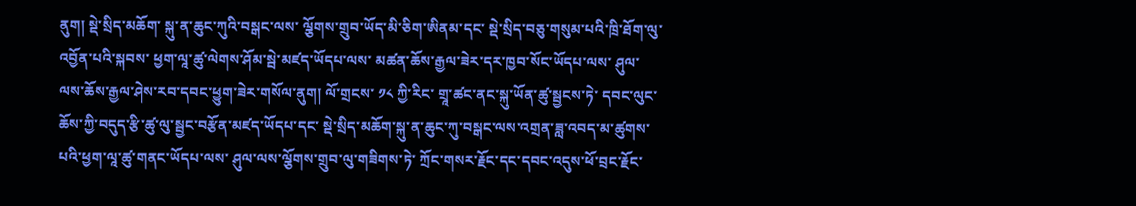ནུག། སྡེ་སྲིད་མཆོག་ སྐུ་ན་ཆུང་ཀུའི་བསྒང་ལས་ ལྕོགས་གྲུབ་ཡོད་མི་ཅིག་ཨིནམ་དང་ སྡེ་སྲིད་བཅུ་གསུམ་པའི་ཁྲི་ཐོག་ལུ་འབྱོན་པའི་སྐབས་ ཕྱག་ལཱ་ཚུ་ལེགས་ཤོམ་སྦེ་མཛད་ཡོདཔ་ལས་ མཚན་ཆོས་རྒྱལ་ཟེར་དར་ཁྱབ་སོང་ཡོདཔ་ལས་ ཤུལ་ལས་ཆོས་རྒྱལ་ཤེས་རབ་དབང་ཕྱུག་ཟེར་གསོལ་ནུག། ལོ་གྲངས་ ༡༨ ཀྱི་རིང་ གྲཱ་ཚང་ནང་སྐུ་ཡོན་ཚུ་སྦྱངས་ཏེ་ དབང་ལུང་ཆོས་ཀྱི་བདུད་རྩི་ཚུ་ལུ་སྦྱང་བརྩོན་མཛད་ཡོདཔ་དང་ སྡེ་སྲིད་མཆོག་སྐུ་ན་ཆུང་ཀུ་བསྒང་ལས་འགྲན་ཟླ་འབད་མ་ཚུགས་པའི་ཕྱག་ལཱ་ཚུ་གནང་ཡོདཔ་ལས་ ཤུལ་ལས་ལྕོགས་གྲུབ་ལུ་གཟིགས་ཏེ་ ཀྲོང་གསར་རྗོང་དང་དབང་འདུས་ཕོ་བྲང་རྗོང་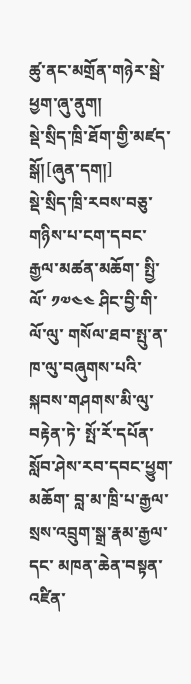ཚུ་ནང་མགྲོན་གཉེར་སྦེ་ཕྱག་ཞུ་ནུག།
སྡེ་སྲིད་ཁྲི་ཐོག་གྱི་མཛད་སྒོ།[ཞུན་དག།]
སྡེ་སྲིད་ཁྲི་རབས་བཅུ་གཉིས་པ་ངག་དབང་རྒྱལ་མཚན་མཆོག་ སྤྱི་ལོ་ ༡༧༤༤ ཤིང་བྱི་གི་ལོ་ལུ་ གསོལ་ཐབ་སྤུ་ན་ཁ་ལུ་བཞུགས་པའི་སྐབས་གཤགས་མི་ལུ་བརྟེན་ཏེ་ སྤོ་རོ་དཔོན་སློབ་ཤེས་རབ་དབང་ཕྱུག་མཆོག་ བླ་མ་ཁྲི་པ་རྒྱལ་སྲས་འབྲུག་སྒྲ་རྣམ་རྒྱལ་དང་ མཁན་ཆེན་བསྟན་འཛིན་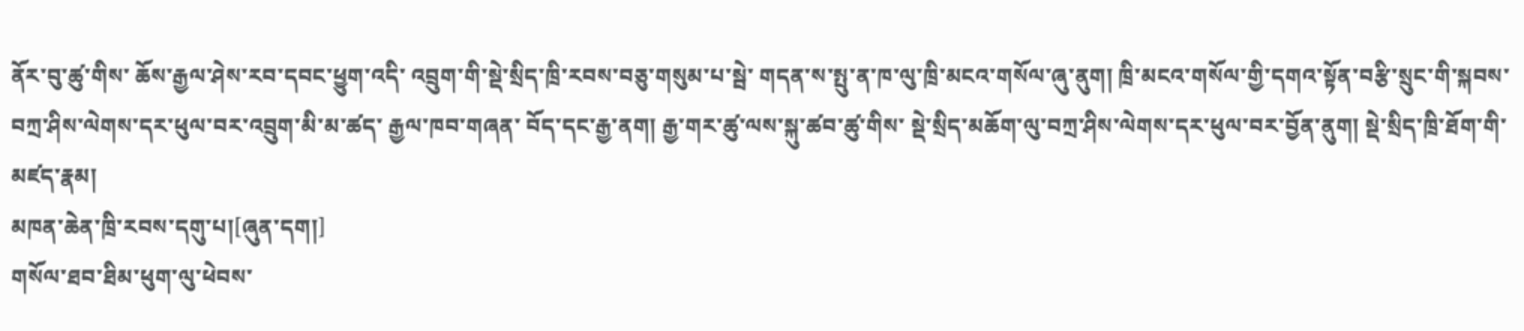ནོར་བུ་ཚུ་གིས་ ཆོས་རྒྱལ་ཤེས་རབ་དབང་ཕྱུག་འདི་ འབྲུག་གི་སྡེ་སྲིད་ཁྲི་རབས་བཅུ་གསུམ་པ་སྦེ་ གདན་ས་སྤུ་ན་ཁ་ལུ་ཁྲི་མངའ་གསོལ་ཞུ་ནུག། ཁྲི་མངའ་གསོལ་གྱི་དགའ་སྟོན་བརྩི་སྲུང་གི་སྐབས་ བཀྲ་ཤིས་ལེགས་དར་ཕུལ་བར་འབྲུག་མི་མ་ཚད་ རྒྱལ་ཁབ་གཞན་ བོད་དང་རྒྱ་ནག། རྒྱ་གར་ཚུ་ལས་སྐུ་ཚབ་ཚུ་གིས་ སྡེ་སྲིད་མཆོག་ལུ་བཀྲ་ཤིས་ལེགས་དར་ཕུལ་བར་བྱོན་ནུག། སྡེ་སྲིད་ཁྲི་ཐོག་གི་མཛད་རྣམ།
མཁན་ཆེན་ཁྲི་རབས་དགུ་པ།[ཞུན་དག།]
གསོལ་ཐབ་ཐིམ་ཕུག་ལུ་ཕེབས་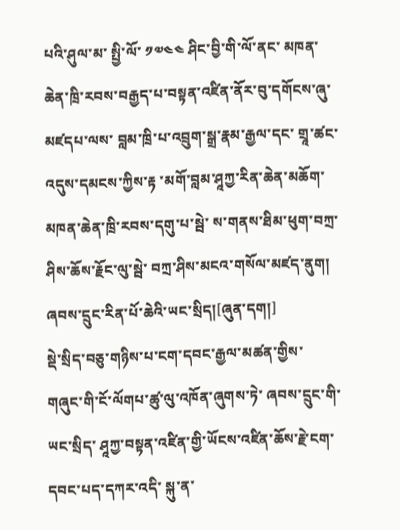པའི་ཤུལ་མ་ སྤྱི་ལོ་ ༡༧༤༤ ཤིང་བྱི་གི་ལོ་ནང་ མཁན་ཆེན་ཁྲི་རབས་བརྒྱད་པ་བསྟན་འཛིན་ནོར་བུ་དགོངས་ཞུ་མཛདཔ་ལས་ བླམ་ཁྲི་པ་འབྲུག་སྒྲ་རྣམ་རྒྱལ་དང་ གྲཱ་ཚང་འདུས་དམངས་ཀྱིས་རྟ ་མགོ་བླམ་ཤཱཀྱ་རིན་ཆེན་མཆོག་མཁན་ཆེན་ཁྲི་རབས་དགུ་པ་སྦེ་ ས་གནས་ཐིམ་ཕུག་བཀྲ་ཤིས་ཆོས་རྗོང་ལུ་སྦེ་ བཀྲ་ཤིས་མངའ་གསོལ་མཛད་ནུག།
ཞབས་དྲུང་རིན་པོ་ཆེའི་ཡང་སྲིད།[ཞུན་དག།]
སྡེ་སྲིད་བཅུ་གཉིས་པ་ངག་དབང་རྒྱལ་མཚན་གྱིས་ གཞུང་གི་ངོ་ལོགཔ་ཚུ་ལུ་འཁོན་ཞུགས་ཏེ་ ཞབས་དྲུང་གི་ཡང་སྲིད་ ཤཱཀྱ་བསྟན་འཛིན་གྱི་ཡོངས་འཛིན་ཆོས་རྗེ་ངག་དབང་པད་དཀར་འདི་ སྐུ་ན་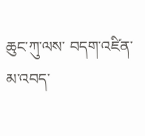ཆུང་ཀུ་ལས་ བདག་འཛིན་མ་འབད་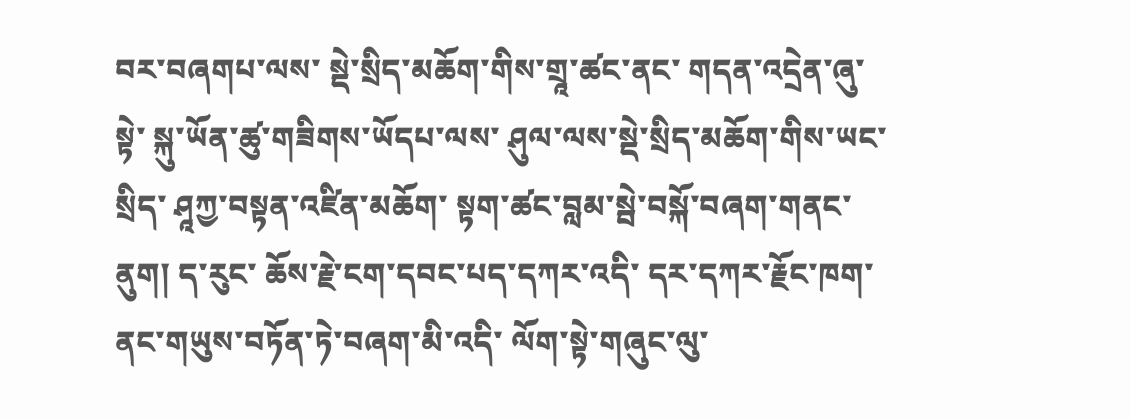བར་བཞགཔ་ལས་ སྡེ་སྲིད་མཆོག་གིས་གྲཱ་ཚང་ནང་ གདན་འདྲེན་ཞུ་སྟེ་ སྐུ་ཡོན་ཚུ་གཟིགས་ཡོདཔ་ལས་ ཤུལ་ལས་སྡེ་སྲིད་མཆོག་གིས་ཡང་སྲིད་ ཤཱཀྱ་བསྟན་འཛིན་མཆོག་ སྟག་ཚང་བླམ་སྦེ་བསྐོ་བཞག་གནང་ནུག། ད་རུང་ ཆོས་རྗེ་ངག་དབང་པད་དཀར་འདི་ དར་དཀར་རྗོང་ཁག་ནང་གཡུས་བཏོན་ཏེ་བཞག་མི་འདི་ ལོག་སྟེ་གཞུང་ལུ་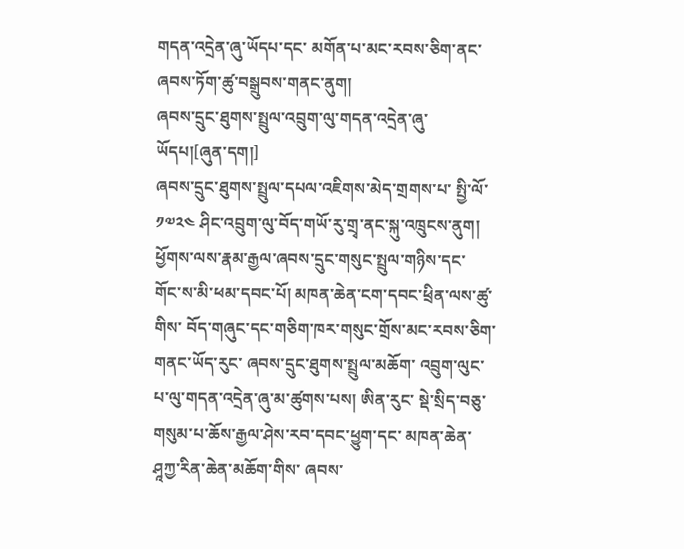གདན་འདྲེན་ཞུ་ཡོདཔ་དང་ མགོན་པ་མང་རབས་ཅིག་ནང་ ཞབས་ཏོག་ཚུ་བསྒྲུབས་གནང་ནུག།
ཞབས་དྲུང་ཐུགས་སྤྲུལ་འབྲུག་ལུ་གདན་འདྲེན་ཞུ་ཡོདཔ།[ཞུན་དག།]
ཞབས་དྲུང་ཐུགས་སྤྲུལ་དཔལ་འཇིགས་མེད་གྲགས་པ་ སྤྱི་ལོ་ ༡༧༢༤ ཤིང་འབྲུག་ལུ་བོད་གཡོ་རུ་གྲྭ་ནང་སྐུ་འཁྲུངས་ནུག། ཕྱོགས་ལས་རྣམ་རྒྱལ་ཞབས་དྲུང་གསུང་སྤྲུལ་གཉིས་དང་ གོང་ས་མི་ཕམ་དབང་པོ། མཁན་ཆེན་ངག་དབང་ཕྲིན་ལས་ཚུ་གིས་ བོད་གཞུང་དང་གཅིག་ཁར་གསུང་གྲོས་མང་རབས་ཅིག་གནང་ཡོད་རུང་ ཞབས་དྲུང་ཐུགས་སྤྲུལ་མཆོག་ འབྲུག་ལུང་པ་ལུ་གདན་འདྲེན་ཞུ་མ་ཚུགས་པས། ཨིན་རུང་ སྡེ་སྲིད་བཅུ་གསུམ་པ་ཆོས་རྒྱལ་ཤེས་རབ་དབང་ཕྱུག་དང་ མཁན་ཆེན་ཤཱཀྱ་རིན་ཆེན་མཆོག་གིས་ ཞབས་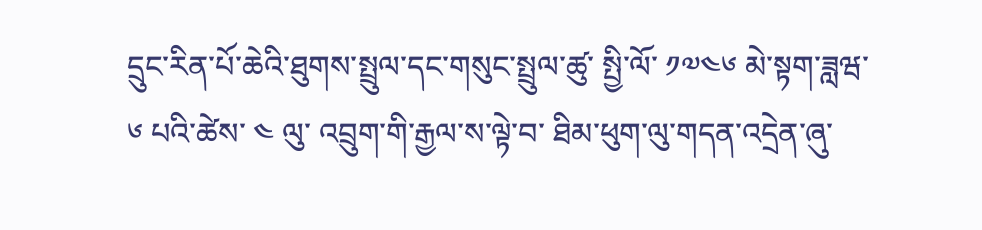དྲུང་རིན་པོ་ཆེའི་ཐུགས་སྤྲུལ་དང་གསུང་སྤྲུལ་ཚུ་ སྤྱི་ལོ་ ༡༧༤༦ མེ་སྟག་ཟླཝ་ ༦ པའི་ཚེས་ ༤ ལུ་ འབྲུག་གི་རྒྱལ་ས་ལྟེ་བ་ ཐིམ་ཕུག་ལུ་གདན་འདྲེན་ཞུ་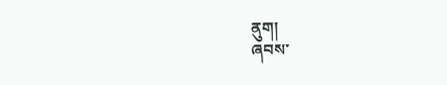ནུག།
ཞབས་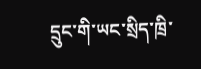དྲུང་གི་ཡང་སྲིད་ཁྲི་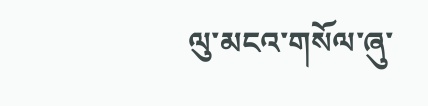ལུ་མངའ་གསོལ་ཞུ་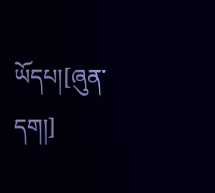ཡོདཔ།[ཞུན་དག།]